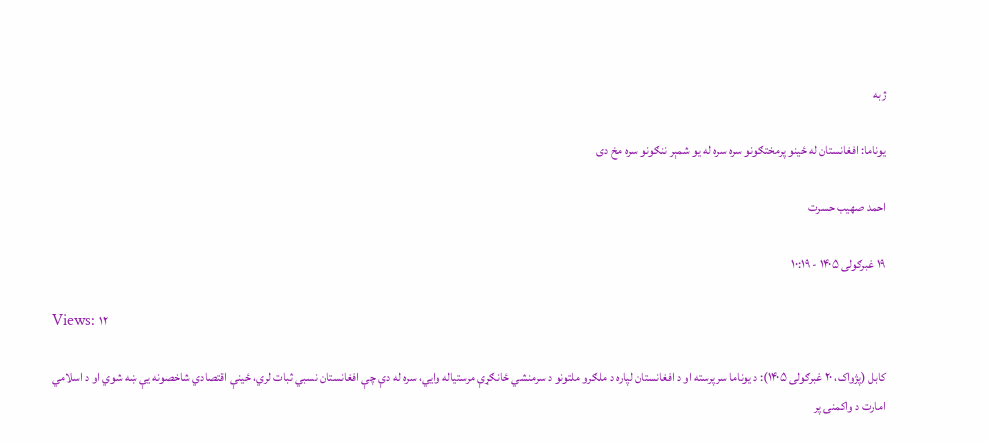ژبه

یوناما: افغانستان له ځینو پرمختګونو سره سره له یو شمېر ننګونو سره مخ دی

احمد صهیب حسرت

۱۹ غبرګولی ۱۴۰۵ - ۱۰:۱۹

Views: ۱۲

کابل (پژواک، ۲۰ غبرګولی ۱۴۰۵): د یوناما سرپرسته او د افغانستان لپاره د ملګرو ملتونو د سرمنشي ځانګړې مرستیاله وایي، سره له دې چې افغانستان نسبي ثبات لري، ځینې اقتصادي شاخصونه یې ښه شوي او د اسلامي امارت د واکمنۍ پر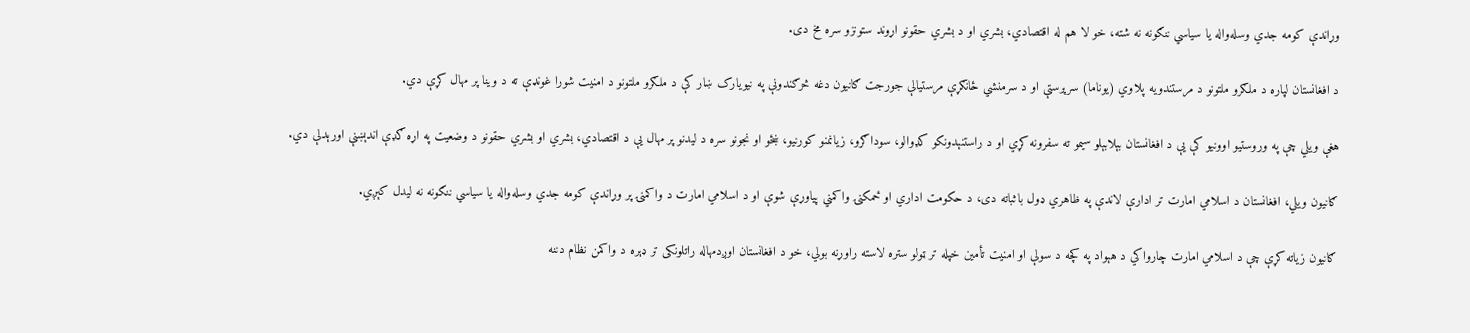وړاندې کومه جدي وسله‌واله یا سیاسي ننګونه نه شته، خو لا هم له اقتصادي، بشري او د بشري حقونو اړوند ستونزو سره مخ دی.

د افغانستان لپاره د ملګرو ملتونو د مرستندویه پلاوي (یوناما) سرپرستې او د سرمنشي ځانګړې مرستیالې جورجت ګانیون دغه څرګندونې په نیویارک ښار کې د ملګرو ملتونو د امنیت شورا غونډې ته د وینا پر مهال کړې دي.

هغې ویلي چې په وروستیو اوونیو کې یې د افغانستان بېلابېلو سیمو ته سفرونه کړي او د راستنېدونکو کډوالو، سوداګرو، زیانمنو کورنیو، ښځو او نجونو سره د لیدنو پر مهال یې د اقتصادي، بشري او بشري حقونو د وضعیت په اړه ګډې اندېښنې اورېدلې دي.

ګانیون ویلي، افغانستان د اسلامي امارت تر ادارې لاندې په ظاهري ډول باثباته دی، د حکومت اداري او ځمکنۍ واکمني پیاوړې شوې او د اسلامي امارت د واکمنۍ پر وړاندې کومه جدي وسله‌واله یا سیاسي ننګونه نه لیدل کېږي.

ګانیون زیاته کړې چې د اسلامي امارت چارواکي د هېواد په کچه د سولې او امنیت تأمین خپله تر ټولو ستره لاسته راوړنه بولي، خو د افغانستان اوږدمهاله راتلونکی تر ډېره د واکمن نظام دننه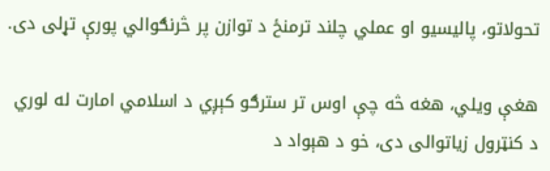تحولاتو، پالیسیو او عملي چلند ترمنځ د توازن پر څرنګوالي پورې تړلی دی.

هغې ویلي، هغه څه چې اوس تر سترګو کېږي د اسلامي امارت له لوري د کنټرول زیاتوالی دی، خو د هېواد د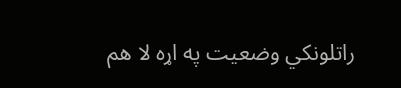راتلونکي وضعیت په اړه لا هم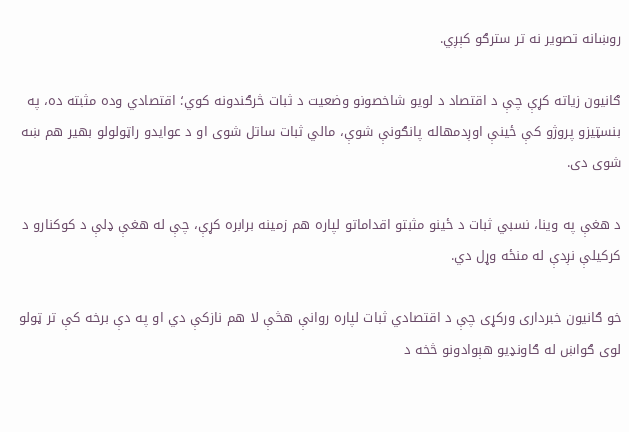روښانه تصویر نه تر سترګو کېږي.

ګانیون زیاته کړې چې د اقتصاد د لویو شاخصونو وضعیت د ثبات څرګندونه کوي؛ اقتصادي وده مثبته ده، په بنسټیزو پروژو کې ځینې اوږدمهاله پانګونې شوې، مالي ثبات ساتل شوی او د عوایدو راټولولو بهیر هم ښه شوی دی.

د هغې په وینا، نسبي ثبات د ځینو مثبتو اقداماتو لپاره هم زمینه برابره کړې، چې له هغې ډلې د کوکنارو د کرکیلې نږدې له منځه وړل دي.

خو ګانیون خبرداری ورکړی چې د اقتصادي ثبات لپاره روانې هڅې لا هم نازکې دي او په دې برخه کې تر ټولو لوی ګواښ له ګاونډیو هېوادونو څخه د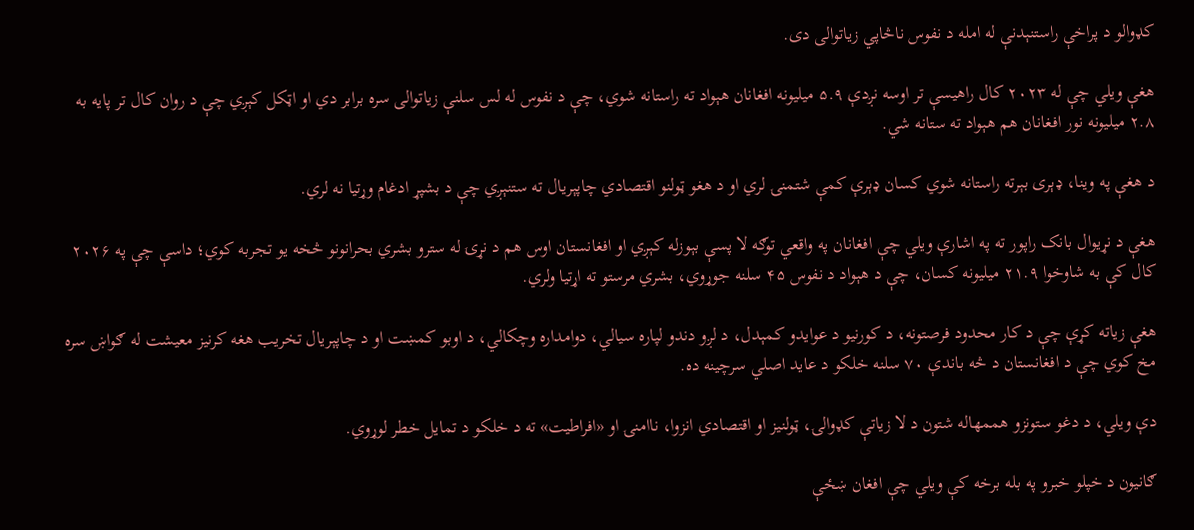کډوالو د پراخې راستنېدنې له امله د نفوس ناڅاپي زیاتوالی دی.

هغې ویلي چې له ۲۰۲۳ کال راهیسې تر اوسه نږدې ۵.۹ میلیونه افغانان هېواد ته راستانه شوي، چې د نفوس له لس سلنې زیاتوالی سره برابر دي او اټکل کېږي چې د روان کال تر پایه به ۲.۸ میلیونه نور افغانان هم هېواد ته ستانه شي.

د هغې په وینا، ډېری بېرته راستانه شوي کسان ډېرې کمې شتمنۍ لري او د هغو ټولنو اقتصادي چاپېریال ته ستنېږي چې د بشپړ ادغام وړتیا نه لري.

هغې د نړیوال بانک راپور ته په اشارې ویلي چې افغانان په واقعي توګه لا پسې بېوزله کېږي او افغانستان اوس هم د نړۍ له سترو بشري بحرانونو څخه یو تجربه کوي؛ داسې چې په ۲۰۲۶ کال کې به شاوخوا ۲۱.۹ میلیونه کسان، چې د هېواد د نفوس ۴۵ سلنه جوړوي، بشري مرستو ته اړتیا ولري.

هغې زیاته کړې چې د کار محدود فرصتونه، د کورنیو د عوایدو کمېدل، د لږو دندو لپاره سیالي، دوامداره وچکالي، د اوبو کمښت او د چاپېریال تخریب هغه کرنیز معیشت له ګواښ سره مخ کوي چې د افغانستان د څه باندې ۷۰ سلنه خلکو د عاید اصلي سرچینه ده.

دې ویلي، د دغو ستونزو هممهاله شتون د لا زیاتې کډوالۍ، ټولنیز او اقتصادي انزوا، ناامنۍ او «افراطیت» ته د خلکو د تمایل خطر لوړوي.

ګانیون د خپلو خبرو په بله برخه کې ویلي چې افغان ښځې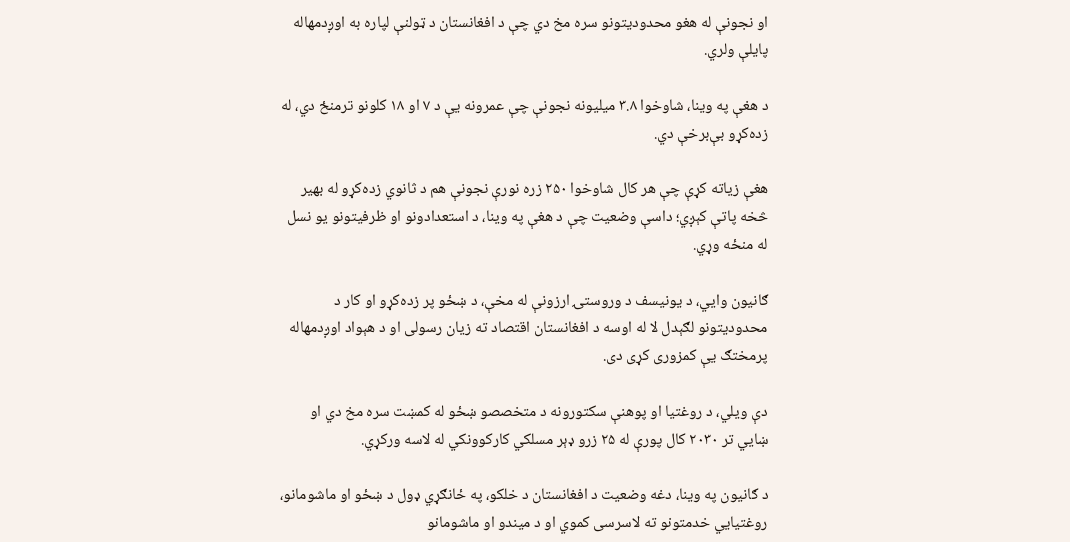او نجونې له هغو محدودیتونو سره مخ دي چې د افغانستان د ټولنې لپاره به اوږدمهاله پایلې ولري.

د هغې په وینا، شاوخوا ۳.۸ میلیونه نجونې چې عمرونه یې د ۷ او ۱۸ کلونو ترمنځ دي، له زده‌کړو بې‌برخې دي.

هغې زیاته کړې چې هر کال شاوخوا ۲۵۰ زره نورې نجونې هم د ثانوي زده‌کړو له بهیر څخه پاتې کېږي؛ داسې وضعیت چې د هغې په وینا، د استعدادونو او ظرفیتونو یو نسل له منځه وړي.

ګانیون وایي، د یونیسف د وروستۍ ارزونې له مخې، د ښځو پر زده‌کړو او کار د محدودیتونو لګېدل لا له اوسه د افغانستان اقتصاد ته زیان رسولی او د هېواد اوږدمهاله پرمختګ یې کمزوری کړی دی.

دې ویلي، د روغتیا او پوهنې سکتورونه د متخصصو ښځو له کمښت سره مخ دي او ښایي تر ۲۰۳۰ کال پورې له ۲۵ زرو ډېر مسلکي کارکوونکي له لاسه ورکړي.

د ګانیون په وینا، دغه وضعیت د افغانستان د خلکو، په ځانګړي ډول د ښځو او ماشومانو، روغتیايي خدمتونو ته لاسرسی کموي او د میندو او ماشومانو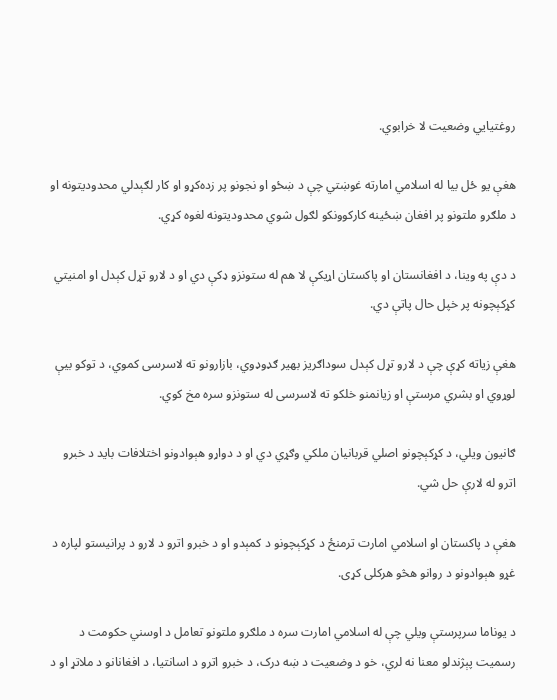روغتیايي وضعیت لا خرابوي.

هغې یو ځل بیا له اسلامي امارته غوښتي چې د ښځو او نجونو پر زده‌کړو او کار لګېدلي محدودیتونه او د ملګرو ملتونو پر افغان ښځینه کارکوونکو لګول شوي محدودیتونه لغوه کړي.

د دې په وینا، د افغانستان او پاکستان اړیکې لا هم له ستونزو ډکې دي او د لارو تړل کېدل او امنیتي کړکېچونه پر خپل حال پاتې دي.

هغې زیاته کړې چې د لارو تړل کېدل سوداګریز بهیر ګډوډوي، بازارونو ته لاسرسی کموي، د توکو بیې لوړوي او بشري مرستې او زیانمنو خلکو ته لاسرسی له ستونزو سره مخ کوي.

ګانیون ویلي، د کړکېچونو اصلي قربانیان ملکي وګړي دي او د دواړو هېوادونو اختلافات باید د خبرو اترو له لارې حل شي.

هغې د پاکستان او اسلامي امارت ترمنځ د کړکېچونو د کمېدو او د خبرو اترو د لارو د پرانیستو لپاره د غړو هېوادونو د روانو هڅو هرکلی کړی.

د یوناما سرپرستې ویلي چې له اسلامي امارت سره د ملګرو ملتونو تعامل د اوسني حکومت د رسمیت پېژندلو معنا نه لري، خو د وضعیت د ښه درک، د خبرو اترو د اسانتیا، د افغانانو د ملاتړ او د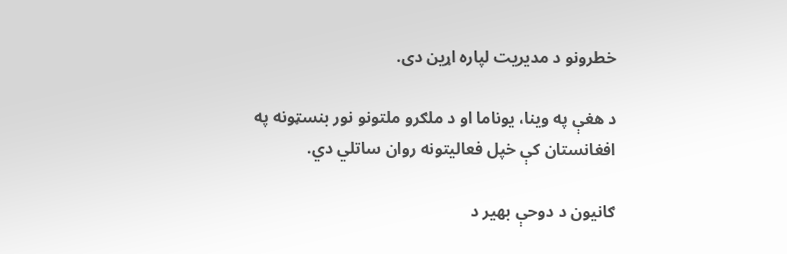خطرونو د مدیریت لپاره اړین دی.

د هغې په وینا، یوناما او د ملګرو ملتونو نور بنسټونه په افغانستان کې خپل فعالیتونه روان ساتلي دي.

ګانیون د دوحې بهیر د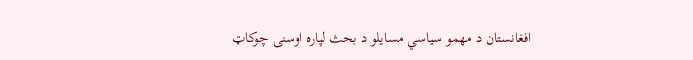افغانستان د مهمو سیاسي مسایلو د بحث لپاره اوسنی چوکاټ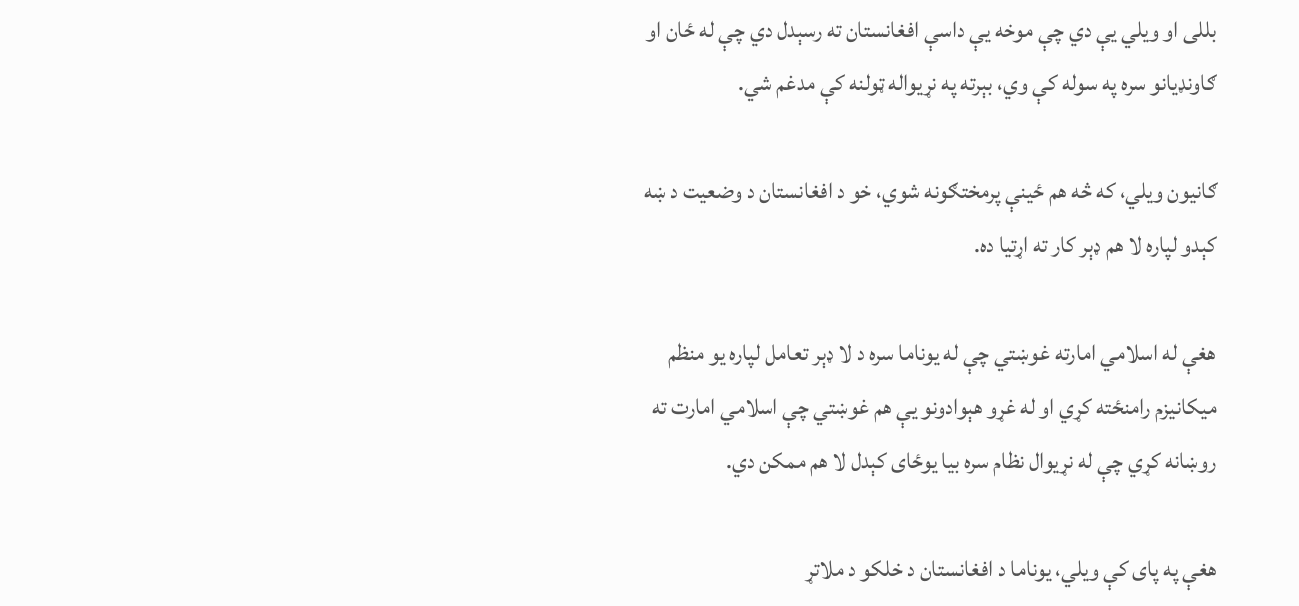بللی او ویلي یې دي چې موخه یې داسې افغانستان ته رسېدل دي چې له ځان او ګاونډیانو سره په سوله کې وي، بېرته په نړیواله ټولنه کې مدغم شي.

ګانیون ویلي، که څه هم ځینې پرمختګونه شوي، خو د افغانستان د وضعیت د ښه کېدو لپاره لا هم ډېر کار ته اړتیا ده.

هغې له اسلامي امارته غوښتي چې له یوناما سره د لا ډېر تعامل لپاره یو منظم میکانیزم رامنځته کړي او له غړو هېوادونو یې هم غوښتي چې اسلامي امارت ته روښانه کړي چې له نړیوال نظام سره بیا یوځای کېدل لا هم ممکن دي.

هغې په پای کې ویلي، یوناما د افغانستان د خلکو د ملاتړ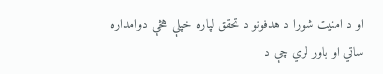او د امنیت شورا د هدفونو د تحقق لپاره خپلې هڅې دوامداره ساتي او باور لري چې د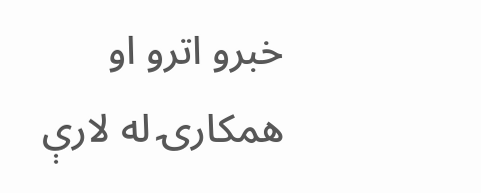خبرو اترو او همکارۍ له لارې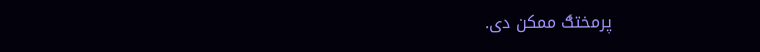پرمختګ ممکن دی.